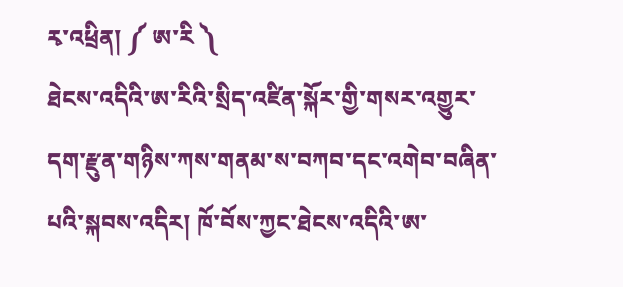རྭ་འཕྲིན། ༼ ཨ་རི ༽
ཐེངས་འདིའི་ཨ་རིའི་སྲིད་འཛིན་སྐོར་གྱི་གསར་འགྱུར་དག་རྫུན་གཉིས་ཀས་གནམ་ས་བཀབ་དང་འགེབ་བཞིན་པའི་སྐབས་འདིར། ཁོ་བོས་ཀྱང་ཐེངས་འདིའི་ཨ་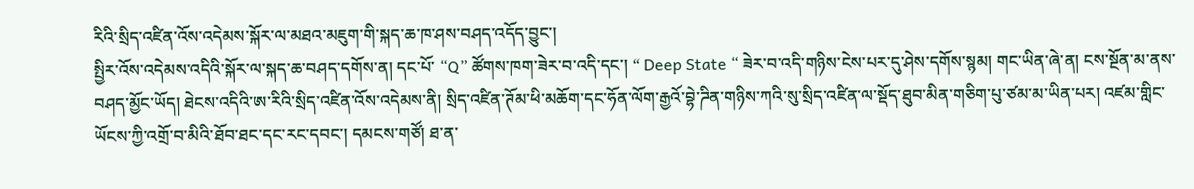རིའི་སྲིད་འཛིན་འོས་འདེམས་སྐོར་ལ་མཐའ་མཇུག་གི་སྐད་ཆ་ཁ་ཤས་བཤད་འདོད་བྱུང་།
སྤྱིར་འོས་འདེམས་འདིའི་སྐོར་ལ་སྐད་ཆ་བཤད་དགོས་ན། དང་པོ་ “Q” ཚོགས་ཁག་ཟེར་བ་འདི་དང་། “ Deep State “ ཟེར་བ་འདི་གཉིས་ངེས་པར་དུ་ཤེས་དགོས་སྙམ། གང་ཡིན་ཞེ་ན། ངས་སྔོན་མ་ནས་བཤད་མྱོང་ཡོད། ཐེངས་འདིའི་ཨ་རིའི་སྲིད་འཛིན་འོས་འདེམས་ནི། སྲིད་འཛིན་ཊོམ་ཕི་མཆོག་དང་ཧོན་ལོག་རྒྱའོ་བྷེ་ཌིན་གཉིས་ཀའི་སུ་སྲིད་འཛིན་ལ་སྡོད་ཐུབ་མིན་གཅིག་པུ་ཙམ་མ་ཡིན་པར། འཛམ་གླིང་ཡོངས་ཀྱི་འགྲོ་བ་མིའི་ཐོབ་ཐང་དང་རང་དབང་། དམངས་གཙོ། ཐ་ན་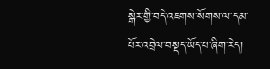སྒེར་གྱི་བདེ་འཇགས་སོགས་ལ་དམ་པོར་འབྲེལ་བསྡད་ཡོད་པ་ཞིག་རེད།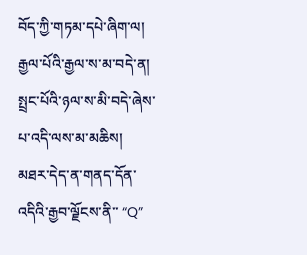བོད་ཀྱི་གཏམ་དཔེ་ཞིག་ལ། རྒྱལ་པོའི་རྒྱལ་ས་མ་བདེ་ན། སྤྲང་པོའི་ཉལ་ས་མི་བདེ་ཞེས་པ་འདི་ལས་མ་མཆིས། མཐར་དེད་ན་གནད་དོན་འདིའི་རྒྱབ་ལྗོངས་ནི་་ “Q”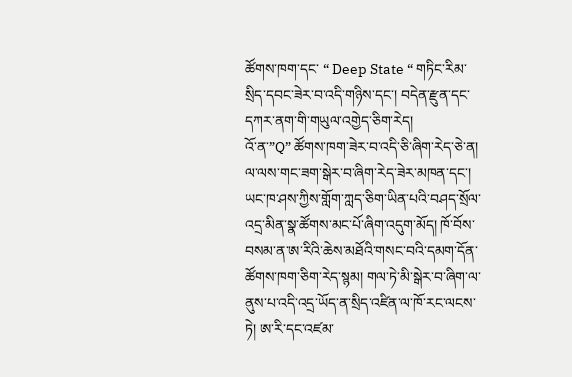ཚོགས་ཁག་དང་ “ Deep State “ གཏིང་རིམ་སྲིད་དབང་ཟེར་བ་འདི་གཉིས་དང་། བདེན་རྫུན་དང་དཀར་ནག་གི་གཡུལ་འགྱེད་ཅིག་རེད།
འོ་ན་”Q” ཚོགས་ཁག་ཟེར་བ་འདི་ཅི་ཞིག་རེད་ཅེ་ན། ལ་ལས་གང་ཟག་སྒེར་བ་ཞིག་རེད་ཟེར་མཁན་དང་། ཡང་ཁ་ཤས་ཀྱིས་གློག་ཀླད་ཅིག་ཡིན་པའི་བཤད་སྲོལ་འདྲ་མིན་སྣ་ཚོགས་མང་པོ་ཞིག་འདུག་མོད། ཁོ་བོས་བསམ་ན་ཨ་རིའི་ཆེས་མཐོའི་གསང་བའི་དམག་དོན་ཚོགས་ཁག་ཅིག་རེད་སྙམ། གལ་ཏེ་མི་སྒེར་བ་ཞིག་ལ་ནུས་པ་འདི་འདྲ་ཡོད་ན་སྲིད་འཛིན་ལ་ཁོ་རང་ལངས་ཏེ། ཨ་རི་དང་འཛམ་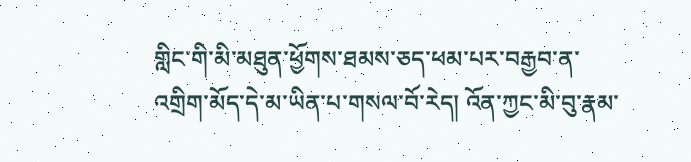གླིང་གི་མི་མཐུན་ཕྱོགས་ཐམས་ཅད་ཕམ་པར་བརྒྱབ་ན་འགྲིག་མོད་དེ་མ་ཡིན་པ་གསལ་བོ་རེད། འོན་ཀྱང་མི་བུ་རྣམ་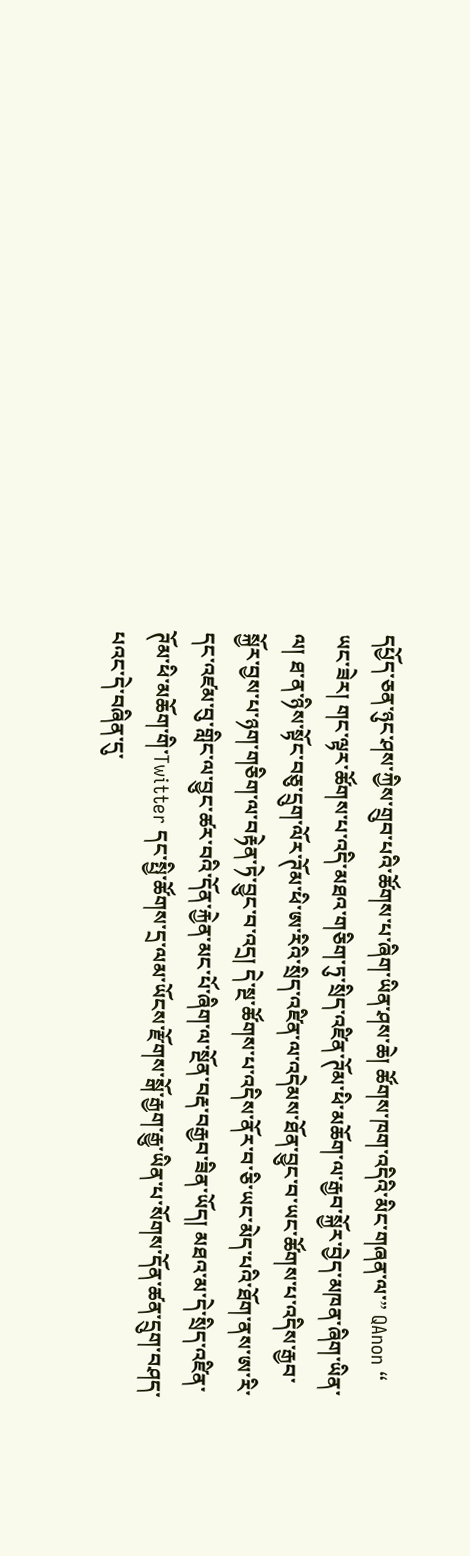དཔྱོད་ཅན་ཉུང་ཤས་ཀྱིས་གྲུབ་པའི་ཚོགས་པ་ཞིག་ཡིན་ཤས་ཆེ། ཚོགས་ཁག་འདིའི་མིང་གཞན་ལ་” QAnon “ ཡང་ཟེར། གང་ལྟར་ཚོགས་པ་འདི་མཐའ་གཅིག་ཏུ་སྲིད་འཛིན་ཊོམ་ཕི་མཆོག་ལ་རྒྱབ་སྐྱོར་བྱེད་མཁན་ཞིག་ཡིན་ལ། ཐ་ན་ཉིས་སྟོང་བཅུ་དྲུག་ལོར་ཊོམ་ཕི་ཨ་རིའི་སྲིད་འཛིན་ལ་འདེམས་ཐོན་བྱུང་བ་ཡང་ཚོགས་པ་འདིས་རྒྱབ་སྐྱོར་བྱས་པ་ཉག་གཅིག་ལ་བརྟེན་ཏེ་བྱུང་བ་འདྲ། དེ་སྔ་ཚོགས་པ་འདིས་ནོར་བ་ཅི་ཡང་མེད་པའི་ཐོག་ནས་ཨ་རི་དང་འཛམ་བུ་གླིང་ལ་བྱུང་ཚར་བའི་དོན་རྐྱེན་མང་པོ་ཞིག་ལ་སྔོན་བརྡ་བརྒྱབ་ཟིན་ཡོད། མཐའ་མ་དེ་སྲིད་འཛིན་ཊོམ་ཕི་མཆོག་གི་Twitter དང་སྤྱི་ཚོགས་དྲ་ལམ་ཡོངས་རྫོགས་སྒོ་རྒྱག་རྒྱུ་ཡིན་པ་སོགས་དོན་ཚན་དྲུག་བཤད་པའང་དེ་བཞིན་དུ་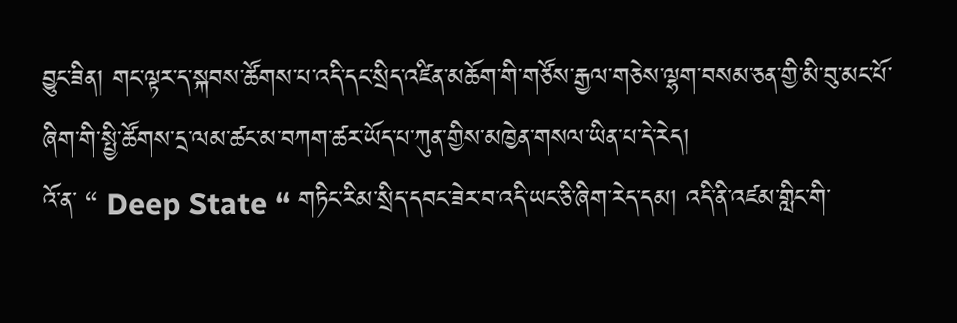བྱུང་ཟིན། གང་ལྟར་ད་སྐབས་ཚོགས་པ་འདི་དང་སྲིད་འཛིན་མཆོག་གི་གཙོས་རྒྱལ་གཅེས་ལྷག་བསམ་ཅན་གྱི་མི་བུ་མང་པོ་ཞིག་གི་སྤྱི་ཚོགས་དྲ་ལམ་ཚང་མ་བཀག་ཚར་ཡོད་པ་ཀུན་གྱིས་མཁྱེན་གསལ་ཡིན་པ་དེ་རེད།
འོ་ན་ “ Deep State “ གཏིང་རིམ་སྲིད་དབང་ཟེར་བ་འདི་ཡང་ཅི་ཞིག་རེད་དམ། འདི་ནི་འཛམ་གླིང་གི་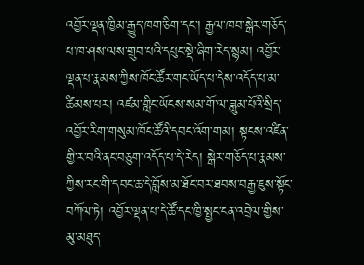འབྱོར་ལྡན་ཁྱིམ་རྒྱུད་ཁག་ཅིག་དང་། རྒྱལ་ཁབ་སྒེར་གཅོད་པ་ཁ་ཤས་ལས་གྲུབ་པའི་དཔུང་སྡེ་ཞིག་རེད་སྙམ། འབྱོར་ལྡན་པ་རྣམས་ཀྱིས་ཁོང་ཚོར་གང་ཡོད་པ་དེས་འདོད་པ་མ་ཚིམས་པར། འཛམ་གླིང་ཡོངས་སམ་གོ་ལ་ཟླུམ་པོའི་སྲིད་འབྱོར་རིག་གསུམ་ཁོང་ཚོའི་དབང་འོག་གམ། སྟངས་འཛིན་གྱི་ར་བའི་ནང་བཅུག་འདོད་པ་དེ་རེད། སྒེར་གཅོད་པ་རྣམས་ཀྱིས་རང་གི་དབང་ཆ་དེ་བློས་མ་ཐོང་བར་ཐབས་བརྒྱ་ཇུས་སྟོང་བཀོལ་ཏེ། འབྱོར་ལྡན་པ་དེ་ཚོ་དང་ཁྱི་སྤྱང་ངན་འབྲེལ་གྱིས་མུ་མཐུད་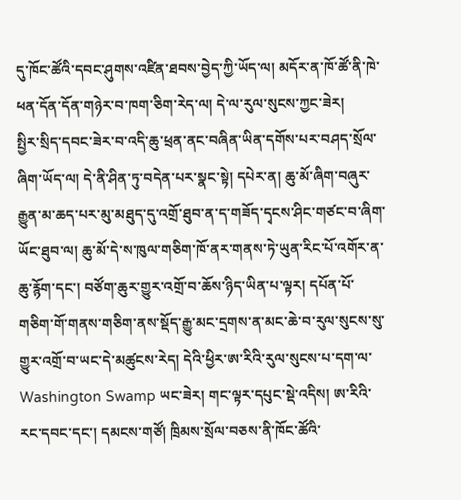དུ་ཁོང་ཚོའི་དབང་ཤུགས་འཛིན་ཐབས་བྱེད་ཀྱི་ཡོད་ལ། མདོར་ན་ཁོ་ཚོ་ནི་ཁེ་ཕན་དོན་དོན་གཉེར་བ་ཁག་ཅིག་རེད་ལ། དེ་ལ་རུལ་སུངས་ཀྱང་ཟེར།
སྤྱིར་སྲིད་དབང་ཟེར་བ་འདི་ཆུ་ཕྲན་ནང་བཞིན་ཡིན་དགོས་པར་བཤད་སྲོལ་ཞིག་ཡོད་ལ། དེ་ནི་ཤིན་ཏུ་བདེན་པར་སྣང་སྟེ། དཔེར་ན། ཆུ་མོ་ཞིག་བཞུར་རྒྱུན་མ་ཆད་པར་མུ་མཐུད་དུ་འགྲོ་ཐུབ་ན་ད་གཟོད་དྭངས་ཤིང་གཙང་བ་ཞིག་ཡོང་ཐུབ་ལ། ཆུ་མོ་དེ་ས་ཁུལ་གཅིག་ཁོ་ནར་གནས་ཏེ་ཡུན་རིང་པོ་འགོར་ན་ཆུ་རྙོག་དང་། བཙོག་ཆུར་གྱུར་འགྲོ་བ་ཆོས་ཉིད་ཡིན་པ་ལྟར། དཔོན་པོ་གཅིག་གོ་གནས་གཅིག་ནས་སྡོད་རྒྱུ་མང་དྲགས་ན་མང་ཆེ་བ་རུལ་སུངས་སུ་གྱུར་འགྲོ་བ་ཡང་དེ་མཚུངས་རེད། དེའི་ཕྱིར་ཨ་རིའི་རུལ་སུངས་པ་དག་ལ་ Washington Swamp ཡང་ཟེར། གང་ལྟར་དཔུང་སྡེ་འདིས། ཨ་རིའི་རང་དབང་དང་། དམངས་གཙོ། ཁྲིམས་སྲོལ་བཅས་ནི་ཁོང་ཚོའི་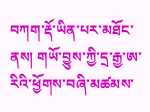བཀག་རྡོ་ཡིན་པར་མཐོང་ནས། གཡོ་བྱུས་ཀྱི་དྲ་རྒྱ་ཨ་རིའི་ཕྱོགས་བཞི་མཚམས་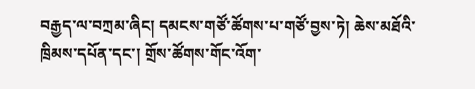བརྒྱད་ལ་བཀྲམ་ཞིང། དམངས་གཙོ་ཚོགས་པ་གཙོ་བྱས་ཏེ། ཆེས་མཐོའི་ཁྲིམས་དཔོན་དང་། གྲོས་ཚོགས་གོང་འོག་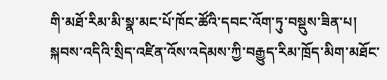གི་མཐོ་རིམ་མི་སྣ་མང་པོ་ཁོང་ཚོའི་དབང་འོག་ཏུ་བསྡུས་ཟིན་པ། སྐབས་འདིའི་སྲིད་འཛིན་འོས་འདེམས་ཀྱི་བརྒྱུད་རིམ་ཁྲོད་མིག་མཐོང་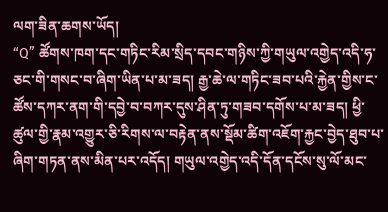ལག་ཟིན་ཆགས་ཡོད།
“Q” ཚོགས་ཁག་དང་གཏིང་རིམ་སྲིད་དབང་གཉིས་ཀྱི་གཡུལ་འགྱེད་འདི་ཧ་ཅང་གི་གསང་བ་ཞིག་ཡིན་པ་མ་ཟད། རྒྱ་ཆེ་ལ་གཏིང་ཟབ་པའི་རྐྱེན་གྱིས་ང་ཚོས་དཀར་ནག་གི་དབྱེ་བ་བཀར་དུས་ཤིན་ཏུ་གཟབ་དགོས་པ་མ་ཟད། ཕྱི་ཚུལ་གྱི་རྣམ་འགྱུར་ཅི་རིགས་ལ་བརྟེན་ནས་སྡོམ་ཚིག་འཇོག་རྐྱང་བྱེད་ཐུབ་པ་ཞིག་གཏན་ནས་མིན་པར་འདོད། གཡུལ་འགྱེད་འདི་དོན་དངོས་སུ་ལོ་མང་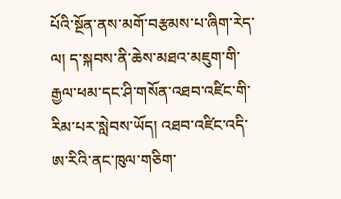པོའི་སྔོན་ནས་མགོ་བརྩམས་པ་ཞིག་རེད་ལ། ད་སྐབས་ནི་ཆེས་མཐའ་མཇུག་གི་རྒྱལ་ཕམ་དང་ཤི་གསོན་འཐབ་འཛིང་གི་རིམ་པར་སླེབས་ཡོད། འཐབ་འཛིང་འདི་ཨ་རིའི་ནང་ཁུལ་གཅིག་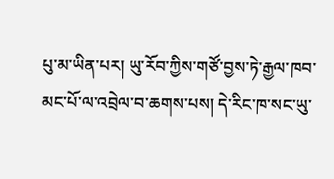པུ་མ་ཡིན་པར། ཡུ་རོབ་ཀྱིས་གཙོ་བྱས་ཏེ་རྒྱལ་ཁབ་མང་པོ་ལ་འབྲེལ་བ་ཆགས་པས། དེ་རིང་ཁ་སང་ཡུ་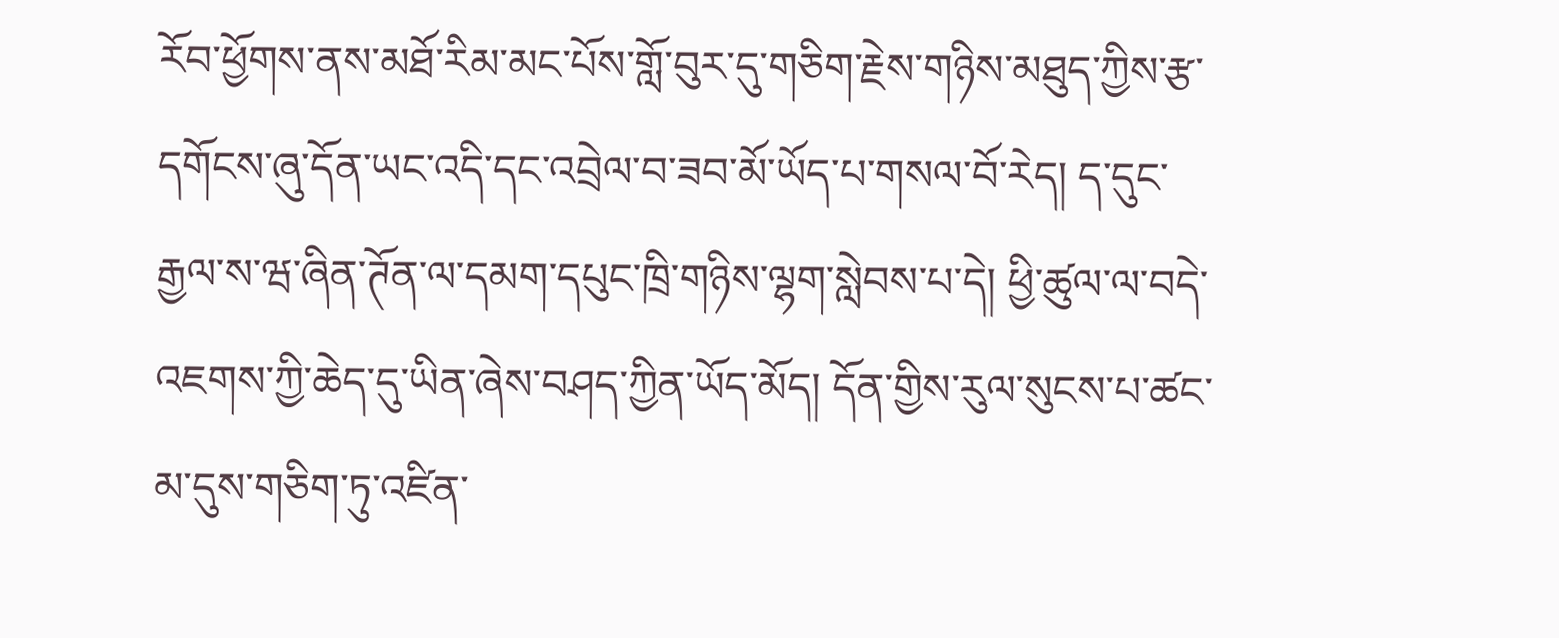རོབ་ཕྱོགས་ནས་མཐོ་རིམ་མང་པོས་གློ་བུར་དུ་གཅིག་རྗེས་གཉིས་མཐུད་ཀྱིས་རྩ་དགོངས་ཞུ་དོན་ཡང་འདི་དང་འབྲེལ་བ་ཟབ་མོ་ཡོད་པ་གསལ་བོ་རེད། ད་དུང་རྒྱལ་ས་ཝ་ཞིན་ཊོན་ལ་དམག་དཔུང་ཁྲི་གཉིས་ལྷག་སླེབས་པ་དེ། ཕྱི་ཚུལ་ལ་བདེ་འཇགས་ཀྱི་ཆེད་དུ་ཡིན་ཞེས་བཤད་ཀྱིན་ཡོད་མོད། དོན་གྱིས་རུལ་སུངས་པ་ཚང་མ་དུས་གཅིག་ཏུ་འཛིན་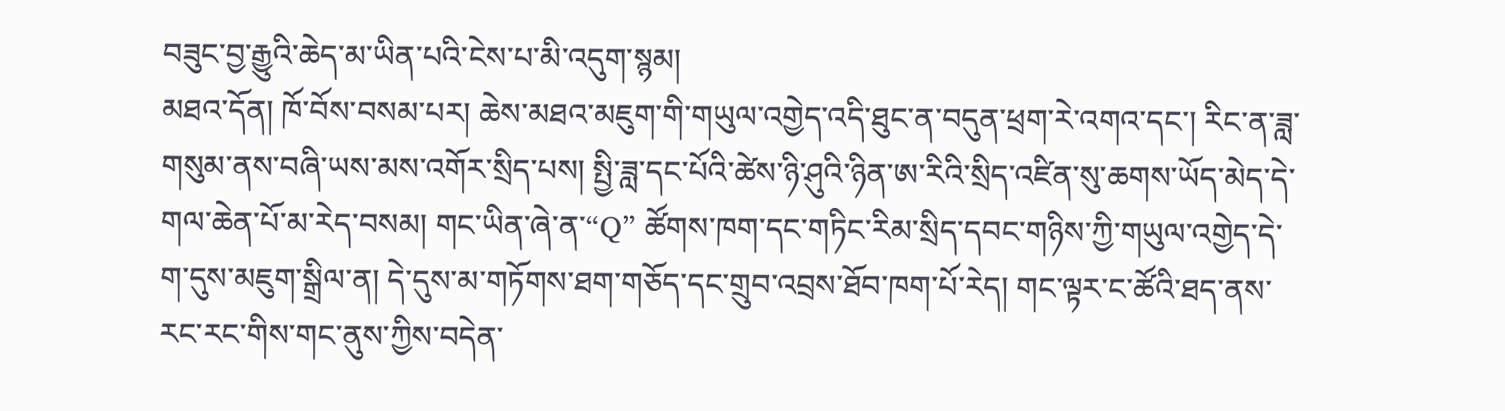བཟུང་བྱ་རྒྱུའི་ཆེད་མ་ཡིན་པའི་ངེས་པ་མི་འདུག་སྙམ།
མཐའ་དོན། ཁོ་བོས་བསམ་པར། ཆེས་མཐའ་མཇུག་གི་གཡུལ་འགྱེད་འདི་ཐུང་ན་བདུན་ཕྲག་རེ་འགའ་དང་། རིང་ན་ཟླ་གསུམ་ནས་བཞི་ཡས་མས་འགོར་སྲིད་པས། སྤྱི་ཟླ་དང་པོའི་ཚེས་ཉི་ཤུའི་ཉིན་ཨ་རིའི་སྲིད་འཛིན་སུ་ཆགས་ཡོད་མེད་དེ་གལ་ཆེན་པོ་མ་རེད་བསམ། གང་ཡིན་ཞེ་ན་“Q” ཚོགས་ཁག་དང་གཏིང་རིམ་སྲིད་དབང་གཉིས་ཀྱི་གཡུལ་འགྱེད་དེ་ག་དུས་མཇུག་སྒྲིལ་ན། དེ་དུས་མ་གཏོགས་ཐག་གཅོད་དང་གྲུབ་འབྲས་ཐོབ་ཁག་པོ་རེད། གང་ལྟར་ང་ཚོའི་ཐད་ནས་རང་རང་གིས་གང་ནུས་ཀྱིས་བདེན་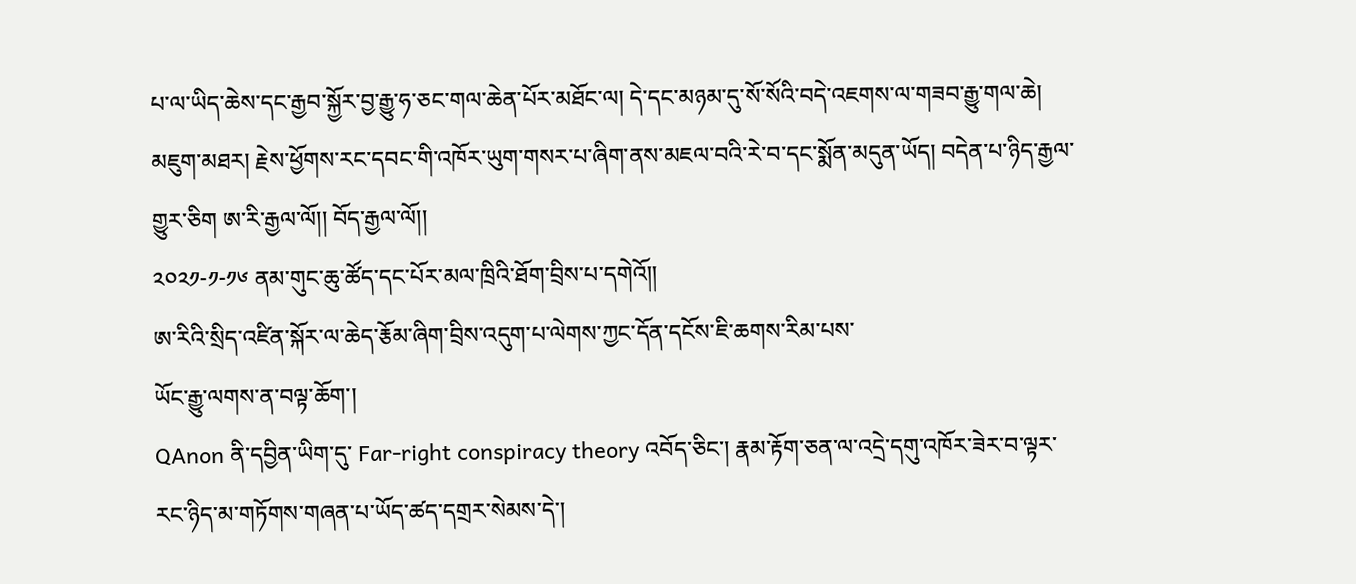པ་ལ་ཡིད་ཆེས་དང་རྒྱབ་སྐྱོར་བྱ་རྒྱུ་ཧ་ཅང་གལ་ཆེན་པོར་མཐོང་ལ། དེ་དང་མཉམ་དུ་སོ་སོའི་བདེ་འཇགས་ལ་གཟབ་རྒྱུ་གལ་ཆེ། མཇུག་མཐར། རྗེས་ཕྱོགས་རང་དབང་གི་འཁོར་ཡུག་གསར་པ་ཞིག་ནས་མཇལ་བའི་རེ་བ་དང་སྨོན་མདུན་ཡོད། བདེན་པ་ཉིད་རྒྱལ་གྱུར་ཅིག ཨ་རི་རྒྱལ་ལོ།། བོད་རྒྱལ་ལོ།།
༢༠༢༡-༡-༡༦ ནམ་གུང་ཆུ་ཚོད་དང་པོར་མལ་ཁྲིའི་ཐོག་བྲིས་པ་དགེའོ།།
ཨ་རིའི་སྲིད་འཛིན་སྐོར་ལ་ཆེད་རྕོམ་ཞིག་བྲིས་འདུག་པ་ལེགས་ཀྱང་དོན་དངོས་ཇི་ཆགས་རིམ་པས་
ཡོང་རྒྱུ་ལགས་ན་བལྟ་ཆོག་།
QAnon ནི་དབྱིན་ཡིག་དུ་ Far-right conspiracy theory འབོད་ཅིང་། རྣམ་རྟོག་ཅན་ལ་འདྲེ་དགུ་འཁོར་ཟེར་བ་ལྟར་རང་ཉིད་མ་གཏོགས་གཞན་པ་ཡོད་ཚད་དགྲར་སེམས་དེ་།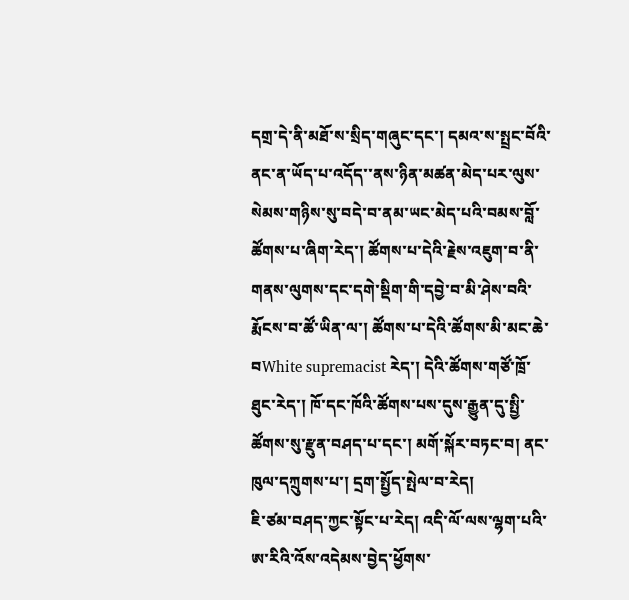དགྲ་དེ་ནི་མཐོ་ས་སྲིད་གཞུང་དང་། དམའ་ས་སྤྲང་བོའི་ནང་ན་ཡོད་པ་འདོད་་ནས་ཉིན་མཚན་མེད་པར་ལུས་སེམས་གཉིས་སུ་བདེ་བ་ནམ་ཡང་མེད་པའི་བམས་བློ་ཚོགས་པ་ཞིག་རེད་། ཚོགས་པ་དེའི་རྗེས་འཇུག་བ་ནི་གནས་ལུགས་དང་དགེ་སྡིག་གི་དབྱེ་བ་མི་ཤེས་བའི་རྨོངས་བ་ཚོ་ཡིན་ལ་། ཚོགས་པ་དེའི་ཚོགས་མི་མང་ཆེ་བWhite supremacist རེད་། དེའི་ཚོགས་གཙོ་ཁྲོ་ཐུང་རེད་། ཁོ་དང་ཁོའི་ཚོགས་པས་དུས་རྒྱུན་དུ་སྤྱི་ཚོགས་སུ་རྫུན་བཤད་པ་དང་། མགོ་སྐོར་བཏང་བ། ནང་ཁུལ་དཀྲུགས་པ་། དྲག་སྤྱོད་སྤེལ་བ་རེད།
ཇི་ཙམ་བཤད་ཀྱང་སྟོང་པ་རེད། འདི་ལོ་ལས་ལྷག་པའི་ཨ་རིའི་འོས་འདེམས་བྱེད་ཕྱོགས་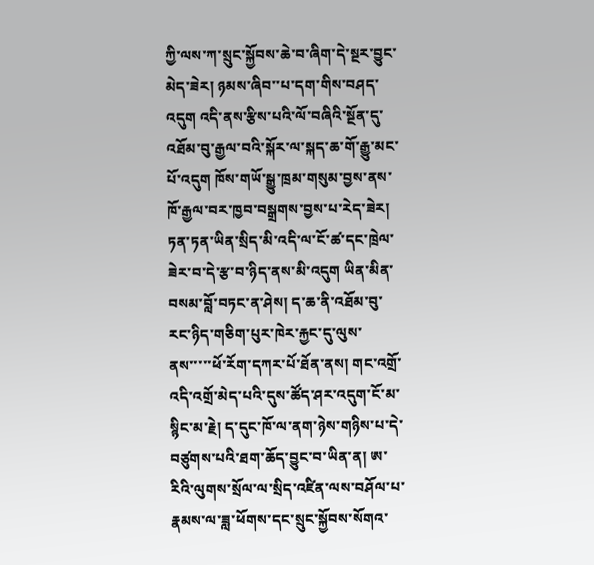ཀྱི་ལས་ཀ་སྲུང་སྐྱོབས་ཆེ་བ་ཞིག་དེ་སྔར་བྱུང་མེད་ཟེར། ཉམས་ཞིབ་་པ་དག་གིས་བཤད་འདུག འདི་ནས་རྩིས་པའི་ལོ་བཞིའི་སྔོན་དུ་འཐོམ་བུ་རྒྱལ་བའི་སྐོར་ལ་སྐད་ཆ་གོ་རྒྱུ་མང་པོ་འདུག ཁོས་གཡོ་སྒྱུ་ཁྲམ་གསུམ་བྱས་ནས་ཁོ་རྒྱལ་བར་ཁྱབ་བསྒྲགས་བྱས་པ་རེད་ཟེར། ཏན་ཏན་ཡིན་སྲིད་མི་འདི་ལ་ངོ་ཚ་དང་ཁྲེལ་ཟེར་བ་དེ་རྩ་བ་ཉིད་ནས་མི་འདུག ཡིན་མིན་བསམ་བློ་བཏང་ན་ཤེས། ད་ཆ་ནི་འཐོམ་བུ་རང་ཉིད་གཅིག་པུར་ཁེར་རྐྱང་དུ་ལུས་ནས་་་་་ཕོ་རོག་དཀར་པོ་ཐོན་ནས། གང་འགྲོ་འདི་འགྲོ་མེད་པའི་དུས་ཚོད་ཤར་འདུག་ངོ་མ་སྙིང་མ་རྗེ། ད་དུང་ཁོ་ལ་ནག་ཉེས་གཉིས་པ་དེ་བཙུགས་པའི་ཐག་ཆོད་བྱུང་བ་ཡིན་ན། ཨ་རིའི་ལུགས་སྲོལ་ལ་སྲིད་འཛིན་ལས་བཤོལ་པ་རྣམས་ལ་ཟླ་ཕོགས་དང་སྲུང་སྐྱོབས་སོགའ་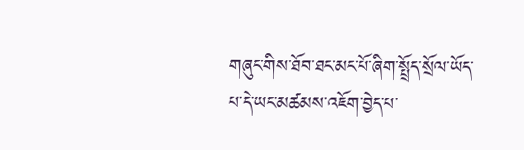གཞུང་གིས་ཐོབ་ཐང་མང་པོ་ཞིག་སྤྲོད་སྲོལ་ཡོད་པ་དེ་ཡང་མཚམས་འཇོག་བྱེད་པ་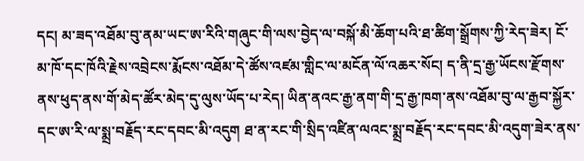དང། མ་ཟད་འཐོམ་བུ་ནམ་ཡང་ཨ་རིའི་གཞུང་གི་ལས་བྱེད་ལ་བསྐོ་མི་ཆོག་པའི་ཐ་ཚིག་སྒྲོགས་ཀྱི་རེད་ཟེར། ངོ་མ་ཁོ་དང་ཁོའི་རྗེས་འབྲེངས་རྨོངས་འཐོམ་དེ་ཚོས་འཛམ་གླིང་ལ་མངོན་ལོ་འཆར་སོང། ད་ནི་དྲ་རྒྱ་ཡོངས་རྫོགས་ནས་ཕུད་ནས་གོ་མེད་ཚོར་མེད་དུ་ལུས་ཡོད་པ་རེད། ཡིན་ནའང་རྒྱ་ནག་གི་དྲ་རྒྱ་ཁག་ནས་འཐོམ་བུ་ལ་རྒྱབ་སྐྱོར་དང་ཨ་རི་ལ་སྨྲ་བརྗོད་རང་དབང་མི་འདུག ཐ་ན་རང་གི་སྲིད་འཛིན་ལའང་སྨྲ་བརྗོད་རང་དབང་མི་འདུག་ཟེར་ནས་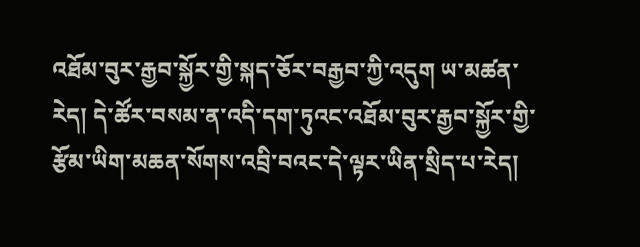འཐོམ་བུར་རྒྱབ་སྐྱོར་གྱི་སྐད་ཅོར་བརྒྱབ་ཀྱི་འདུག ཡ་མཚན་རེད། དེ་ཚོར་བསམ་ན་འདི་དག་ཏུའང་འཐོམ་བུར་རྒྱབ་སྐྱོར་གྱི་རྩོམ་ཡིག་མཆན་སོགས་འབྲི་བའང་དེ་ལྟར་ཡིན་སྲིད་པ་རེད།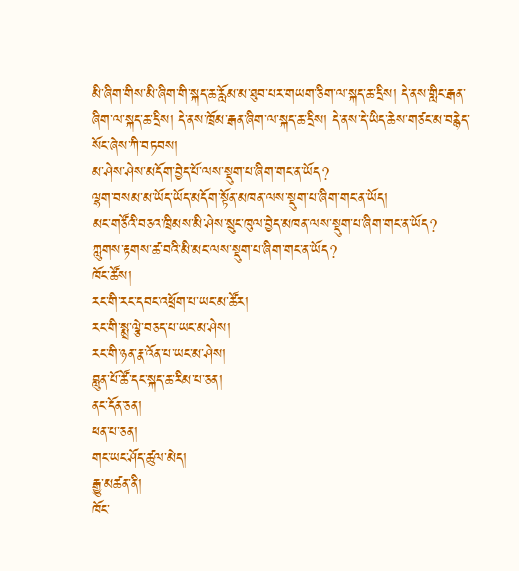མི་ཞིག་གིས་མི་ཞིག་གི་སྐད་ཆ་རློམ་མ་ཐུབ་པར་གཡག་ཅིག་ལ་སྐད་ཆ་དྲིས། དེ་ནས་གླིང་རྒན་ཞིག་ལ་སྐད་ཆ་དྲིས། དེ་ནས་ཁྲོམ་རྒན་ཞིག་ལ་སྐད་ཆ་དྲིས། དེ་ནས་དེ་ཡིད་ཆེས་གཙང་མ་བརྙེད་སོང་ཞེས་ཀི་བཏབས།
མ་ཤེས་ཤེས་མདོག་བྱེད་པོ་ལས་སྡུག་པ་ཞིག་གང་ན་ཡོད?
ལྷག་བསམ་མ་ཡོད་ཡོད་མདོག་སྟོན་མཁན་ལས་སྡུག་པ་ཞིག་གང་ན་ཡོད།
མང་གཙོའི་བཅའ་ཁྲིམས་མི་ཤེས་སྲུང་ཁུལ་བྱེད་མཁན་ལས་སྡུག་པ་ཞིག་གང་ན་ཡོད?
ཀླུགས་རྟགས་ཚ་བའི་མི་མང་ལས་སྡུག་པ་ཞིག་གང་ན་ཡོད?
ཁོང་ཚོས།
རང་གི་རང་དབང་འཕྲོག་པ་ཡང་མ་ཚོར།
རང་གི་སྨྲ་ལྕེ་བཅད་པ་ཡང་མ་ཤེས།
རང་གི་ཉན་རྣ་འོན་པ་ཡང་མ་ཤེས།
བླུན་པོ་ཚོ་དང་སྐད་ཆ་རིམ་པ་ཅན།
ནང་དོན་ཅན།
ཕན་པ་ཅན།
གང་ཡང་ཤོད་ཚུལ་མེད།
རྒྱུ་མཚན་ནི།
ཁོང་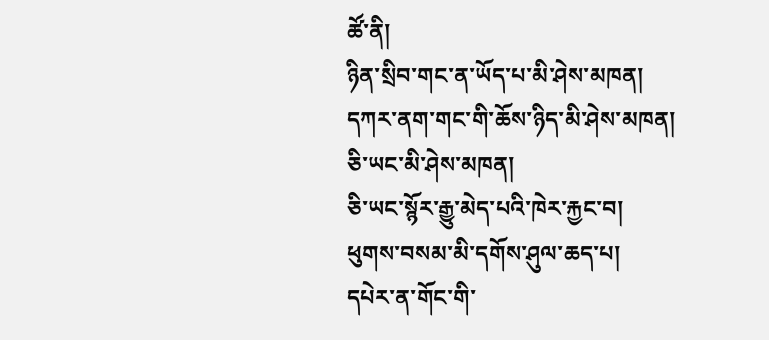ཚོ་ནི།
ཉིན་སྲིབ་གང་ན་ཡོད་པ་མི་ཤེས་མཁན།
དཀར་ནག་གང་གི་ཆོས་ཉིད་མི་ཤེས་མཁན།
ཅི་ཡང་མི་ཤེས་མཁན།
ཅི་ཡང་སྙོར་རྒྱུ་མེད་པའི་ཁེར་རྐྱང་བ།
ཕུགས་བསམ་མི་དགོས་ཤུལ་ཆད་པ།
དཔེར་ན་གོང་གི་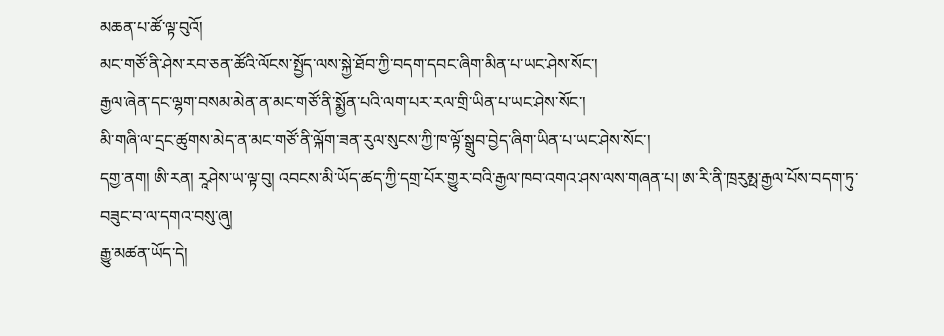མཆན་པ་ཚོ་ལྟ་བུའོ།
མང་གཙོ་ནི་ཤེས་རབ་ཅན་ཚོའི་ལོངས་སྤྱོད་ལས་སྐྱེ་ཐོབ་ཀྱི་བདག་དབང་ཞིག་མིན་པ་ཡང་ཤེས་སོང་།
རྒྱལ་ཞེན་དང་ལྷག་བསམ་མེན་ན་མང་གཙོ་ནི་སྨྱོན་པའི་ལག་པར་རལ་གྲི་ཡིན་པ་ཡང་ཤེས་སོང་།
མི་གཞི་ལ་དྲང་ཚུགས་མེད་ན་མང་གཙོ་ནི་ལྐོག་ཟན་རུལ་སུངས་ཀྱི་ཁ་ལྟོ་སྒྲུབ་བྱེད་ཞིག་ཡིན་པ་ཡང་ཤེས་སོང་།
དགྱ་ནག། ཨི་རན། རཱཤེས་ཡ་ལྟ་བུ། འབངས་མི་ཡོད་ཚད་ཀྱི་དགྲ་པོར་གྱུར་བའི་རྒྱལ་ཁབ་འགའ་ཤས་ལས་གཞན་པ། ཨ་རི་ནི་ཁྲརུམྥ་རྒྱལ་པོས་བདག་ཏུ་བཟུང་བ་ལ་དགའ་བསུ་ཞུ།
རྒྱུ་མཚན་ཡོད་དེ།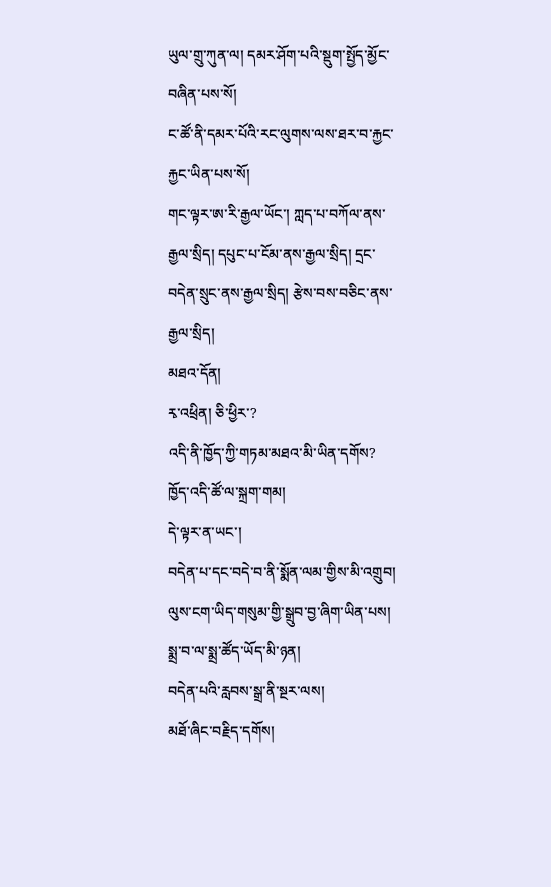ཡུལ་གྲུ་ཀུན་ལ། དམར་ཤོག་པའི་སྡུག་སྤྱོད་མྱོང་བཞིན་པས་སོ།
ང་ཚོ་ནི་དམར་པོའི་རང་ལུགས་ལས་ཐར་བ་རྐྱང་རྐྱང་ཡིན་པས་སོ།
གང་ལྟར་ཨ་རི་རྒྱལ་ཡོང་། ཀླད་པ་བཀོལ་ནས་རྒྱལ་སྲིད། དཔུང་པ་ངོམ་ནས་རྒྱལ་སྲིད། དྲང་བདེན་སྲུང་ནས་རྒྱལ་སྲིད། རྩེས་བས་བཅིང་ནས་རྒྱལ་སྲིད།
མཐའ་དོན།
རྭ་འཕྲིན། ཅི་ཕྱིར་?
འདི་ནི་ཁྱོད་ཀྱི་གཏམ་མཐའ་མི་ཡིན་དགོས?
ཁྱོད་འདི་ཚོ་ལ་སྐྲག་གམ།
དེ་ལྟར་ན་ཡང་།
བདེན་པ་དང་བདེ་བ་ནི་སྨོན་ལམ་གྱིས་མི་འགྲུབ།
ལུས་ངག་ཡིད་གསུམ་གྱི་སྒྲུབ་བྱ་ཞིག་ཡིན་པས།
སྨྲ་བ་ལ་སྨྲ་ཚོད་ཡོད་མི་ཉན།
བདེན་པའི་རླབས་སྒྲ་ནི་སྔར་ལས།
མཐོ་ཞིང་བརྗིད་དགོས།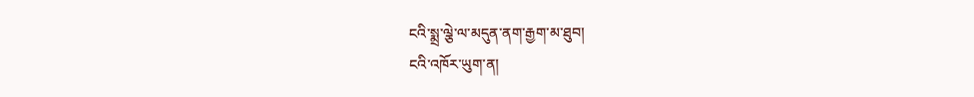ངའི་སྨྲ་ལྕེ་ལ་མདུན་ནག་རྒྱག་མ་ཐུབ།
ངའི་འཁོར་ཡུག་ན།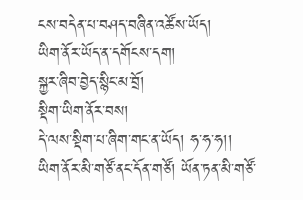ངས་བདེན་པ་བཤད་བཞིན་འཚོས་ཡོད།
ཡིག་ནོར་ཡོད་ན་དགོངས་དག།
སྐྱར་ཞིབ་བྱེད་སྙིང་མ་བྲོ།
སྡིག་ཡིག་ནོར་བས།
དེ་ལས་སྡིག་པ་ཞིག་གང་ན་ཡོད། ཧ་ཧ་ཧ།།
ཡིག་ནོར་མི་གཙོ་ནང་དོན་གཙོ། ཡོན་ཏན་མི་གཙོ་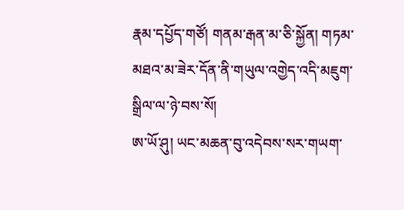རྣམ་དཔྱོད་གཙོ། གནམ་རྒན་མ་ཅི་སྐྱོན། གཏམ་མཐའ་མ་ཟེར་དོན་ནི་གཡུལ་འགྱེད་འདི་མཇུག་སྒྲིལ་ལ་ཉེ་བས་སོ།
ཨ་ཡོ་ཤུ། ཡང་མཆན་བུ་འདེབས་སར་གཡག་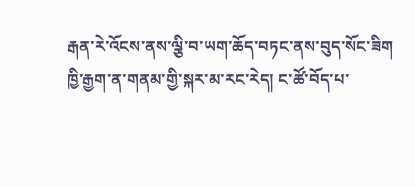རྒན་རེ་འོངས་ནས་ལྕི་བ་ཡག་ཆོད་བཏང་ནས་བུད་སོང་ཟིག
ཁྱི་རྒྱག་ན་གནམ་གྱི་སྐར་མ་རང་རེད། ང་ཚོ་བོད་པ་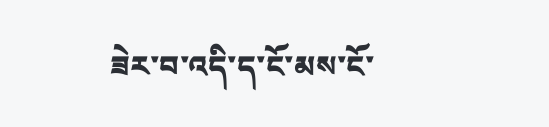ཟེར་བ་འདི་ད་ངོ་མས་ངོ་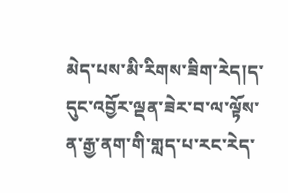མེད་པས་མི་རིགས་ཟིག་རེད།ད་དུང་འབྱོར་ལྡན་ཟེར་བ་ལ་ལྟོས་ན་རྒྱ་ནག་གི་གླད་པ་རང་རེད་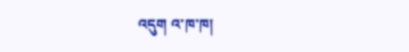འདུག འ་ཁ་ཁ།